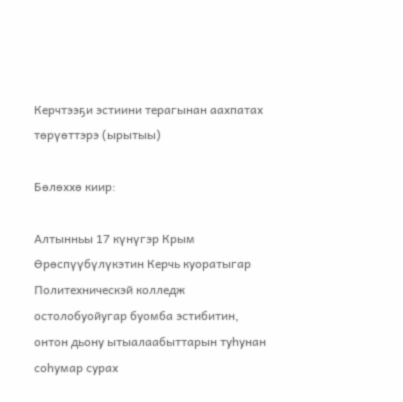Керчтээҕи эстиини терагынан аахпатах төрүөттэрэ (ырытыы)

Бөлөххө киир:

Алтынньы 17 күнүгэр Крым Өрөспүүбүлүкэтин Керчь куоратыгар Политехническэй колледж остолобуойугар буомба эстибитин, онтон дьону ытыалаабыттарын туһунан соһумар сурах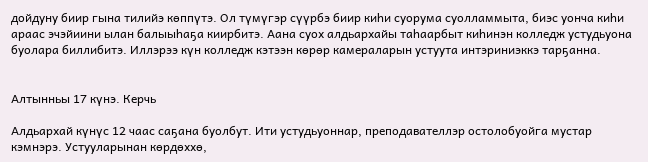дойдуну биир гына тилийэ көппүтэ. Ол түмүгэр сүүрбэ биир киһи суорума суолламмыта, биэс уонча киһи араас эчэйиини ылан балыыһаҕа киирбитэ. Аана суох алдьархайы таһаарбыт киһинэн колледж устудьуона буолара биллибитэ. Иллэрээ күн колледж кэтээн көрөр камераларын устуута интэриниэккэ тарҕанна.


Алтынньы 17 күнэ. Керчь

Алдьархай күнүс 12 чаас саҕана буолбут. Ити устудьуоннар, преподавателлэр остолобуойга мустар кэмнэрэ. Устууларынан көрдөххө,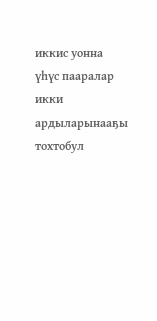иккис уонна үһүс пааралар икки ардыларынааҕы тохтобул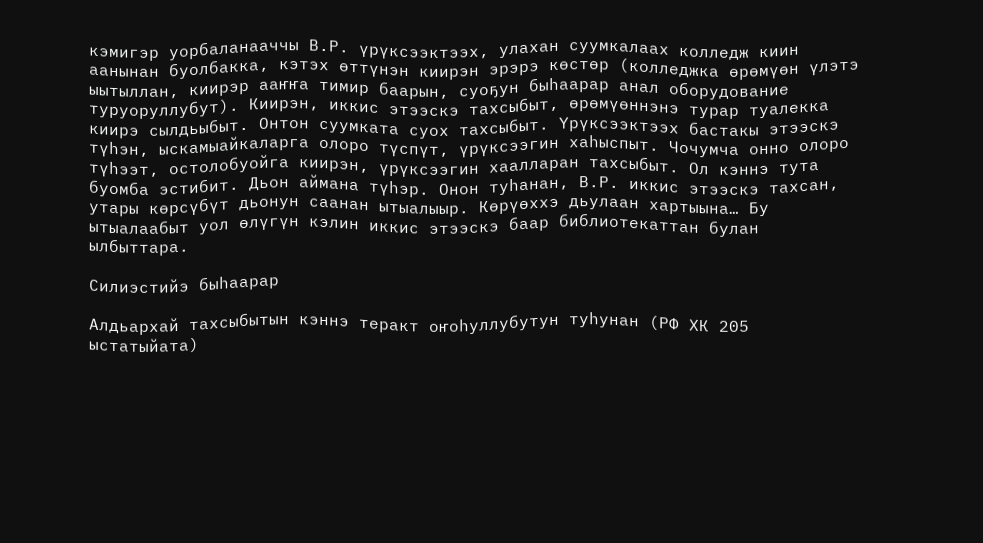кэмигэр уорбаланааччы В.Р. үрүксээктээх, улахан суумкалаах колледж киин аанынан буолбакка, кэтэх өттүнэн киирэн эрэрэ көстөр (колледжка өрөмүөн үлэтэ ыытыллан, киирэр ааҥҥа тимир баарын, суоҕун быһаарар анал оборудование туруоруллубут). Киирэн, иккис этээскэ тахсыбыт, өрөмүөннэнэ турар туалекка киирэ сылдьыбыт. Онтон суумката суох тахсыбыт. Үрүксээктээх бастакы этээскэ түһэн, ыскамыайкаларга олоро түспүт, үрүксээгин хаһыспыт. Чочумча онно олоро түһээт, остолобуойга киирэн, үрүксээгин хаалларан тахсыбыт. Ол кэннэ тута буомба эстибит. Дьон аймана түһэр. Онон туһанан, В.Р. иккис этээскэ тахсан, утары көрсүбүт дьонун саанан ытыалыыр. Көрүөххэ дьулаан хартыына… Бу ытыалаабыт уол өлүгүн кэлин иккис этээскэ баар библиотекаттан булан ылбыттара.

Силиэстийэ быһаарар

Алдьархай тахсыбытын кэннэ теракт оҥоһуллубутун туһунан (РФ ХК 205 ыстатыйата)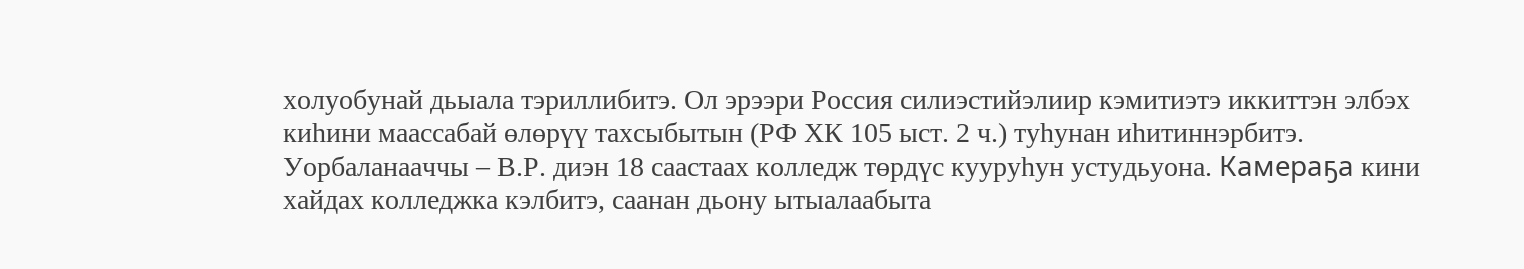холуобунай дьыала тэриллибитэ. Ол эрээри Россия силиэстийэлиир кэмитиэтэ иккиттэн элбэх киһини маассабай өлөрүү тахсыбытын (РФ ХК 105 ыст. 2 ч.) туһунан иһитиннэрбитэ. Уорбаланааччы – В.Р. диэн 18 саастаах колледж төрдүс кууруһун устудьуона. Камераҕа кини хайдах колледжка кэлбитэ, саанан дьону ытыалаабыта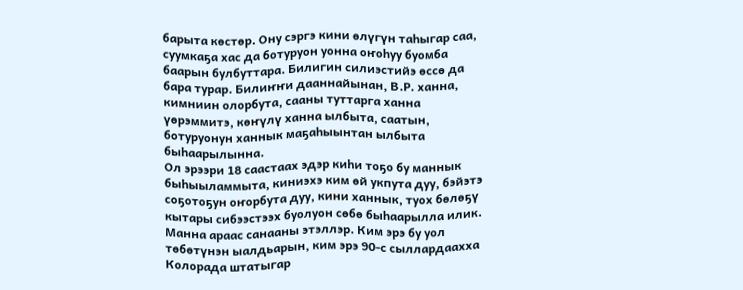барыта көстөр. Ону сэргэ кини өлүгүн таһыгар саа, суумкаҕа хас да ботуруон уонна оҥоһуу буомба баарын булбуттара. Билигин силиэстийэ өссө да бара турар. Билиҥҥи дааннайынан, В.Р. ханна, кимниин олорбута, сааны туттарга ханна үөрэммитэ, көҥүлү ханна ылбыта, саатын, ботуруонун ханнык маҕаһыынтан ылбыта быһаарылынна.
Ол эрээри 18 саастаах эдэр киһи тоҕо бу маннык быһыыламмыта, киниэхэ ким өй укпута дуу, бэйэтэ соҕотоҕун оҥорбута дуу, кини ханнык, туох бөлөҕү кытары сибээстээх буолуон сөбө быһаарылла илик. Манна араас санааны этэллэр. Ким эрэ бу уол төбөтүнэн ыалдьарын, ким эрэ 90-с сыллардаахха Колорада штатыгар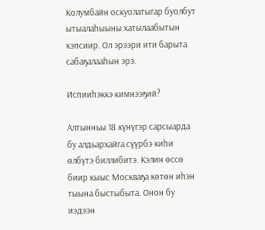Колумбайн оскуолатыгар буолбут ытыалаһыыны хатылаабытын кэпсиир. Ол эрээри ити барыта сабаҕалааһын эрэ.

Испииһэккэ кимнээҕий?

Алтынньы 18 күнүгэр сарсыарда бу алдьархайга сүүрбэ киһи өлбүтэ биллибитэ. Кэлин өссө биир кыыс Москваҕа көтөн иһэн тыына быстыбыта. Онон бу иэдээн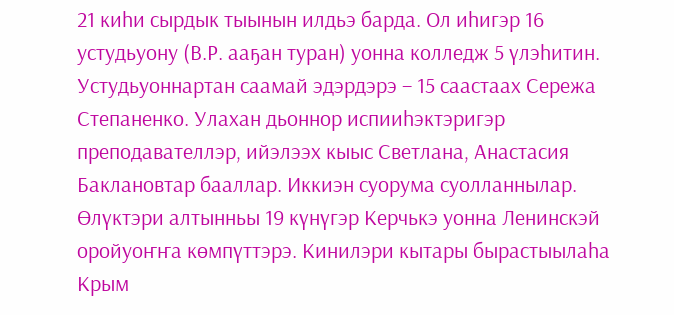21 киһи сырдык тыынын илдьэ барда. Ол иһигэр 16 устудьуону (В.Р. ааҕан туран) уонна колледж 5 үлэһитин. Устудьуоннартан саамай эдэрдэрэ – 15 саастаах Сережа Степаненко. Улахан дьоннор испииһэктэригэр преподавателлэр, ийэлээх кыыс Светлана, Анастасия Баклановтар бааллар. Иккиэн суорума суолланнылар.
Өлүктэри алтынньы 19 күнүгэр Керчькэ уонна Ленинскэй оройуоҥҥа көмпүттэрэ. Кинилэри кытары бырастыылаһа Крым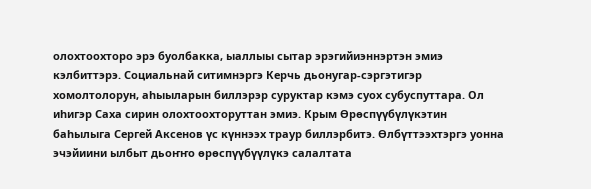олохтоохторо эрэ буолбакка, ыаллыы сытар эрэгийиэннэртэн эмиэ кэлбиттэрэ. Социальнай ситимнэргэ Керчь дьонугар-сэргэтигэр хомолтолорун, аһыыларын биллэрэр суруктар кэмэ суох субуспуттара. Ол иһигэр Саха сирин олохтоохторуттан эмиэ. Крым Өрөспүүбүлүкэтин баһылыга Сергей Аксенов үс күннээх траур биллэрбитэ. Өлбүттээхтэргэ уонна эчэйиини ылбыт дьоҥҥо өрөспүүбүүлүкэ салалтата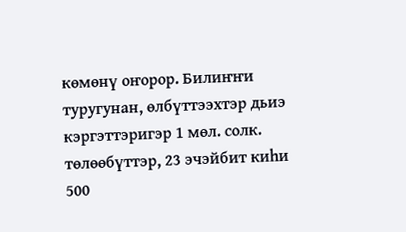көмөнү оҥорор. Билиҥҥи туругунан, өлбүттээхтэр дьиэ кэргэттэригэр 1 мөл. солк. төлөөбүттэр, 23 эчэйбит киһи 500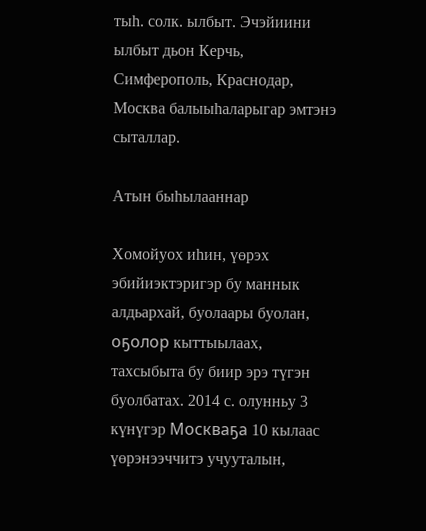тыһ. солк. ылбыт. Эчэйиини ылбыт дьон Керчь, Симферополь, Краснодар, Москва балыыһаларыгар эмтэнэ сыталлар.

Атын быһылааннар

Хомойуох иһин, үөрэх эбийиэктэригэр бу маннык алдьархай, буолаары буолан, оҕолор кыттыылаах, тахсыбыта бу биир эрэ түгэн буолбатах. 2014 с. олунньу 3 күнүгэр Москваҕа 10 кылаас үөрэнээччитэ учууталын,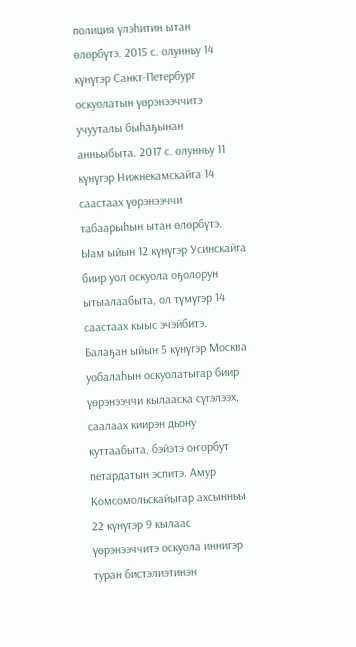полиция үлэһитин ытан өлөрбүтэ. 2015 с. олунньу 14 күнүгэр Санкт-Петербург оскуолатын үөрэнээччитэ учууталы быһаҕынан анньыбыта. 2017 с. олунньу 11 күнүгэр Нижнекамскайга 14 саастаах үөрэнээччи табаарыһын ытан өлөрбүтэ. Ыам ыйын 12 күнүгэр Усинскайга биир уол оскуола оҕолорун ытыалаабыта, ол түмүгэр 14 саастаах кыыс эчэйбитэ. Балаҕан ыйын 5 күнүгэр Москва уобалаһын оскуолатыгар биир үөрэнээччи кылааска сүгэлээх, саалаах киирэн дьону куттаабыта, бэйэтэ оҥорбут петардатын эспитэ. Амур Комсомольскайыгар ахсынньы 22 күнүгэр 9 кылаас үөрэнээччитэ оскуола иннигэр туран бистэлиэтинэн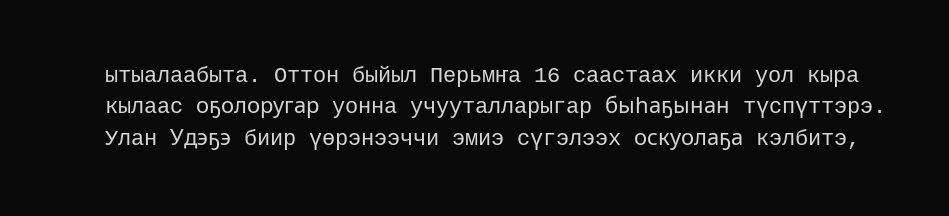ытыалаабыта. Оттон быйыл Перьмҥа 16 саастаах икки уол кыра кылаас оҕолоругар уонна учууталларыгар быһаҕынан түспүттэрэ. Улан Удэҕэ биир үөрэнээччи эмиэ сүгэлээх оскуолаҕа кэлбитэ,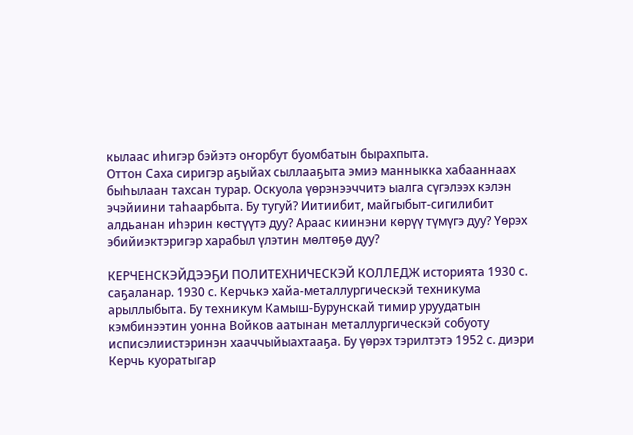кылаас иһигэр бэйэтэ оҥорбут буомбатын бырахпыта.
Оттон Саха сиригэр аҕыйах сыллааҕыта эмиэ манныкка хабааннаах быһылаан тахсан турар. Оскуола үөрэнээччитэ ыалга сүгэлээх кэлэн эчэйиини таһаарбыта. Бу тугуй? Иитиибит, майгыбыт-сигилибит алдьанан иһэрин көстүүтэ дуу? Араас киинэни көрүү түмүгэ дуу? Үөрэх эбийиэктэригэр харабыл үлэтин мөлтөҕө дуу?

КЕРЧЕНСКЭЙДЭЭҔИ ПОЛИТЕХНИЧЕСКЭЙ КОЛЛЕДЖ историята 1930 с. саҕаланар. 1930 с. Керчькэ хайа-металлургическэй техникума арыллыбыта. Бу техникум Камыш-Бурунскай тимир уруудатын кэмбинээтин уонна Войков аатынан металлургическэй собуоту исписэлиистэринэн хааччыйыахтааҕа. Бу үөрэх тэрилтэтэ 1952 с. диэри Керчь куоратыгар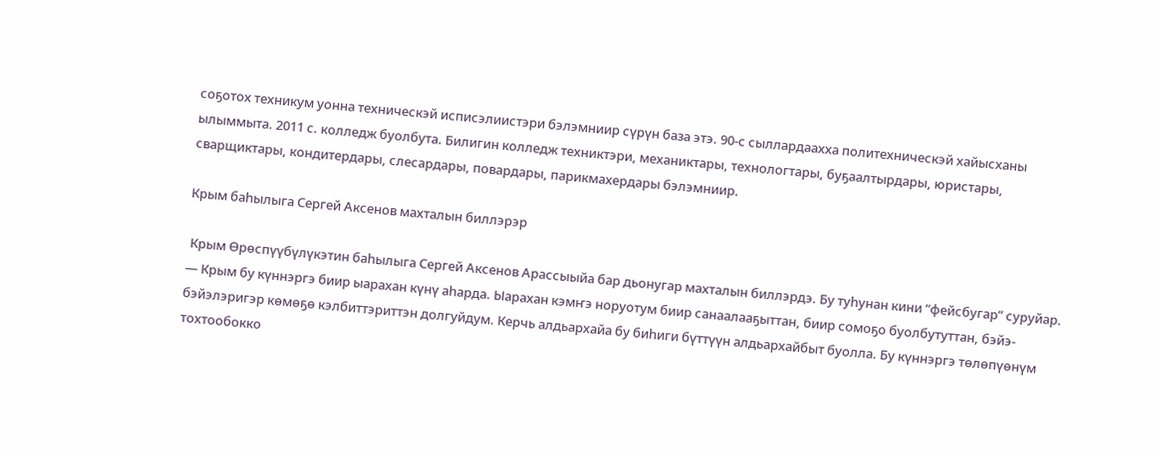соҕотох техникум уонна техническэй исписэлиистэри бэлэмниир сүрүн база этэ. 90-с сыллардаахха политехническэй хайысханы ылыммыта. 2011 с. колледж буолбута. Билигин колледж техниктэри, механиктары, технологтары, буҕаалтырдары, юристары, сварщиктары, кондитердары, слесардары, повардары, парикмахердары бэлэмниир.

Крым баһылыга Сергей Аксенов махталын биллэрэр

 Крым Өрөспүүбүлүкэтин баһылыга Сергей Аксенов Арассыыйа бар дьонугар махталын биллэрдэ. Бу туһунан кини “фейсбугар” суруйар.
— Крым бу күннэргэ биир ыарахан күнү аһарда. Ыарахан кэмҥэ норуотум биир санаалааҕыттан, биир сомоҕо буолбутуттан, бэйэ-бэйэлэригэр көмөҕө кэлбиттэриттэн долгуйдум. Керчь алдьархайа бу биһиги бүттүүн алдьархайбыт буолла. Бу күннэргэ төлөпүөнүм тохтообокко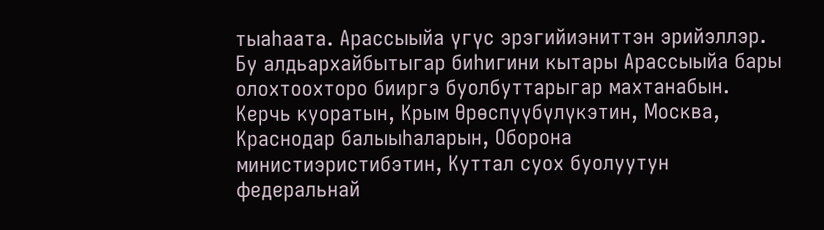тыаһаата. Арассыыйа үгүс эрэгийиэниттэн эрийэллэр. Бу алдьархайбытыгар биһигини кытары Арассыыйа бары олохтоохторо бииргэ буолбуттарыгар махтанабын. Керчь куоратын, Крым Өрөспүүбүлүкэтин, Москва, Краснодар балыыһаларын, Оборона министиэристибэтин, Куттал суох буолуутун федеральнай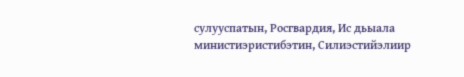сулууспатын, Росгвардия, Ис дьыала министиэристибэтин, Силиэстийэлиир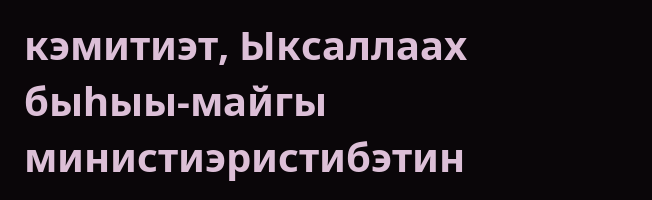кэмитиэт, Ыксаллаах быһыы-майгы министиэристибэтин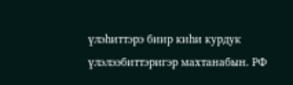үлэһиттэрэ биир киһи курдук үлэлээбиттэригэр махтанабын. РФ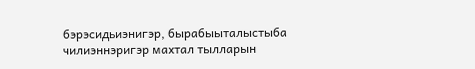бэрэсидьиэнигэр, бырабыыталыстыба чилиэннэригэр махтал тылларын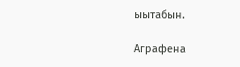ыытабын.

Аграфена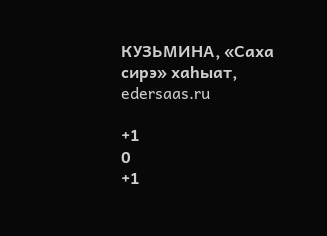КУЗЬМИНА, «Саха сирэ» хаһыат, edersaas.ru

+1
0
+1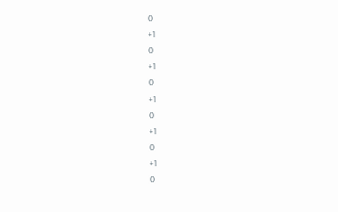0
+1
0
+1
0
+1
0
+1
0
+1
0